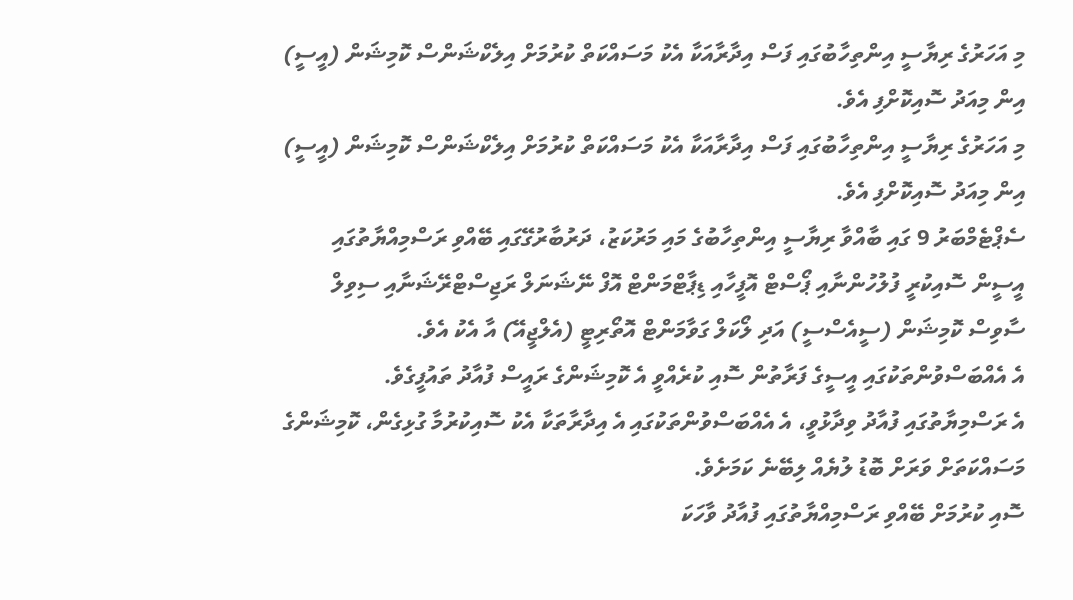މި އަހަރުގެ ރިޔާސީ އިންތިހާބުގައި ފަސް އިދާރާއަކާ އެކު މަސައްކަތް ކުރުމަށް އިލެކްޝަންސް ކޮމިޝަން (އީސީ) އިން މިއަދު ސޮއިކޮށްފި އެވެ.
މި އަހަރުގެ ރިޔާސީ އިންތިހާބުގައި ފަސް އިދާރާއަކާ އެކު މަސައްކަތް ކުރުމަށް އިލެކްޝަންސް ކޮމިޝަން (އީސީ) އިން މިއަދު ސޮއިކޮށްފި އެވެ.
ސެޕްޓެމްބަރު 9 ގައި ބާއްވާ ރިޔާސީ އިންތިހާބުގެ މައި މަރުކަޒު، ދަރުބާރުގޭގައި ބޭއްވި ރަސްމިއްޔާތުގައި އީސީން ސޮއިކުރީ ފުލުހުންނާއި ޕޯސްޓް އޮފީހާއި ޑިޕާޓްމަންޓް އޮފް ނޭޝަނަލް ރަޖިސްޓްރޭޝަނާއި ސިވިލް ސާވިސް ކޮމިޝަން (ސީއެސްސީ) އަދި ލޯކަލް ގަވާމަންޓް އޮތޯރިޓީ (އެލްޖީއޭ) އާ އެކު އެވެ.
އެ އެއްބަސްވުންތަކުގައި އީސީގެ ފަރާތުން ސޮއި ކުރެއްވީ އެ ކޮމިޝަންގެ ރައީސް ފުއާދު ތައުފީގެވެ.
އެ ރަސްމިޔާތުގައި ފުއާދު ވިދާޅުވީ، އެ އެއްބަސްވުންތަކުގައި އެ އިދާރާތަކާ އެކު ސޮއިކުރުމާ ގުޅިގެން، ކޮމިޝަންގެ މަސައްކަތަށް ވަރަށް ބޮޑު ލުޔެއް ލިބޭނެ ކަމަށެވެ.
ސޮއި ކުރުމަށް ބޭއްވި ރަސްމިއްޔާތުގައި ފުއާދު ވާހަކަ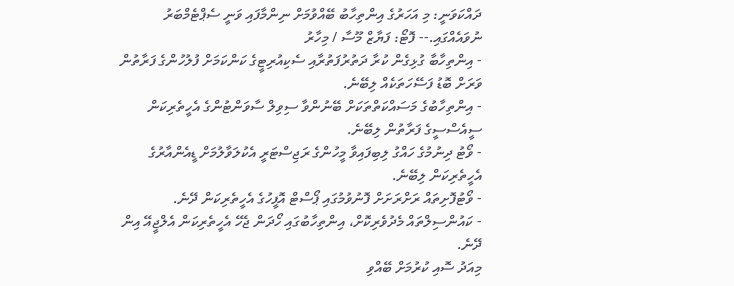ދައްކަވަނީ: މި އަހަރުގެ އިންތިހާބު ބޭއްވުމަށް ނިންމާފައި ވަނީ ސެޕްޓެމްބަރު ނުވައެއްގައި.-- ފޮޓޯ: ފަޔާޒް މޫސާ / މިހާރު
- އިންތިހާބާ ގުޅިގެން ކުރާ ދަތުރުފަތުރާއި ސެކިއުރިޓީގެ ކަންކަމަށް ފުލުހުންގެ ފަރާތުން ވަރަށް ބޮޑު ފަސޭހަތަކެއް ލިބޭނެ.
- އިންތިހާބުގެ މަސައްކަތްތަކަށް ބޭނުންވާ ސިވިލް ސާވަންޓުންގެ އެހީތެރިކަން ސީއެސްސީގެ ފަރާތުން ލިބޭނެ.
- ވޯޓު ދިނުމުގެ ހައްގު ލިބިފައިވާ މީހުންގެ ރަޖިސްޓަރީ އެކުލަވާލުމަށް ޑީއެންއާރުގެ އެހީތެރިކަން ލިބޭނެ.
- ވޯޓުފޮށިތައް ރަށްރަށަށް ފޮނުވުމުގައި ޕޯސްޓް އޮފީހުގެ އެހީތެރިކަން ދޭނެ.
- ކައުންސިލްތައް މެދުވެރިކޮށް، އިންތިހާބުގައި ހޯދަން ޖެހޭ އެހީތެރިކަން އެލްޖީއޭ އިން ދޭނެ.
މިއަދު ސޮއި ކުރުމަށް ބޭއްވި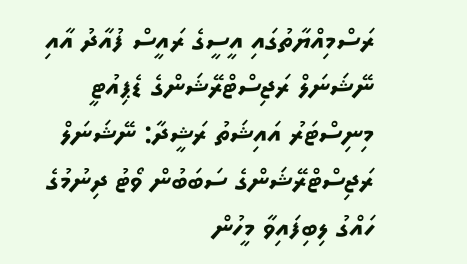ރަސްމިއްޔާތުގައި އީސީގެ ރައީސް ފުއާދު އާއި ނޭޝަނަލް ރަޖިސްޓްރޭޝަންގެ ޑެޕިއުޓީ މިނިސްޓަރު އައިޝަތު ރަޝީދާ: ނޭޝަނަލް ރަޖިސްޓްރޭޝަންގެ ސަބަބުން ވޯޓު ދިނުމުގެ ހައްގު ލިބިފައިވާ މީހުން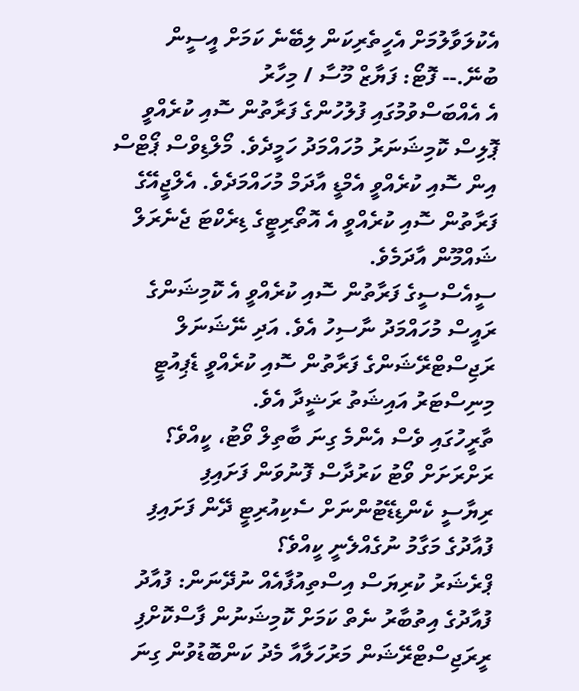އެކުލަވާލުމަށް އެހީތެރިކަން ލިބޭނެ ކަމަށް އީސީން ބުނޭ.-- ފޮޓޯ: ފަޔާޒް މޫސާ / މިހާރު
އެ އެއްބަސްވުމުގައި ފުލުހުންގެ ފަރާތުން ސޮއި ކުރެއްވީ ޕޮލިސް ކޮމިޝަނަރު މުހައްމަދު ހަމީދެވެ. މޯލްޑިވްސް ޕޯޓްސް އިން ސޮއި ކުރެއްވީ އެމްޑީ އާދަމް މުހައްމަދެވެ. އެލްޖީއޭގެ ފަރާތުން ސޮއި ކުރެއްވީ އެ އޮތޯރިޓީގެ ޑިރެކްޓަ ޖެނެރަލް ޝައްމޫން އާދަމެވެ.
ސީއެސްސީގެ ފަރާތުން ސޮއި ކުރެއްވީ އެ ކޮމިޝަންގެ ރައީސް މުހައްމަދު ނާސިހު އެވެ. އަދި ނޭޝަނަލް ރަޖިސްޓްރޭޝަންގެ ފަރާތުން ސޮއި ކުރެއްވީ ޑެޕިއުޓީ މިނިސްޓަރު އައިޝަތު ރަޝީދާ އެވެ.
ތާރީހުގައި ވެސް އެންމެ ގިނަ ބާތިލް ވޯޓު، ކީއްވެ؟
ރަށްރަށަށް ވޯޓު ކަރުދާސް ފޮނުވަން ފަށައިފި
ރިޔާސީ ކެންޑިޑޭޓުންނަށް ސެކިއުރިޓީ ދޭން ފަށައިފި
ފުއާދުގެ މަގާމު ނުގެއްލެނީ ކީއްވެ؟
ޕްރެޝަރު ކުރިޔަސް އިސްތިއުފާއެއް ނުދޭނަން: ފުއާދު
ފުއާދުގެ އިތުބާރު ނެތް ކަމަށް ކޮމިޝަނުން ފާސްކޮށްފި
ރީރަޖިސްޓްރޭޝަން މަރުހަލާއާ މެދު ކަންބޮޑުވުން ގިނަ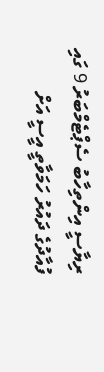ރިޔާސީ އިންތިހާބު ސެޕްޓެމްބަރު 9 ގައި
ފުއާދުގެ ދައުރު ހަމަވާތީ އީސީ އަށް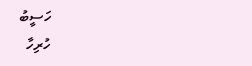ހަސީބު
ހުރިހާ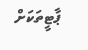ޕާޓީތަކަށް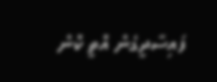ފައިސާދީގެން އޮތީ ކޮން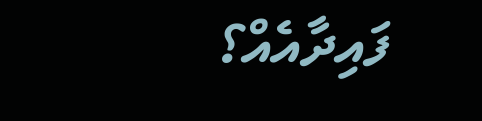ފައިދާއެއް؟